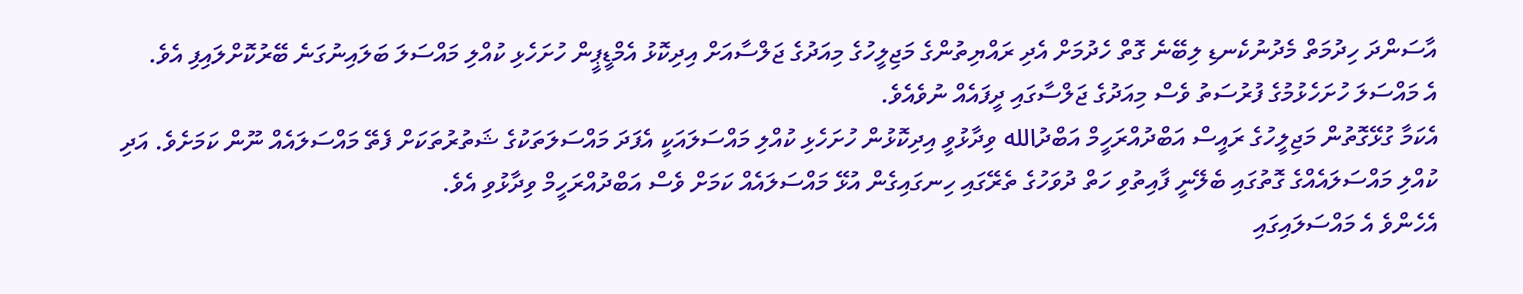އާސަންދަ ހިދުމަތް މެދުނުކެނޑި ލިބޭނެ ގޮތް ހެދުމަށް އެދި ރައްޔިތުންގެ މަޖިލީހުގެ މިއަދުގެ ޖަލްސާއަށް އިދިކޮޅު އެމްޑީޕީން ހުށަހެޅި ކުއްލި މައްސަލަ ބަލައިނުގަނެ ބޭރުކޮށްލައިފި އެވެ.
އެ މައްސަލަ ހުށަހެޅުމުގެ ފުރުސަތު ވެސް މިއަދުގެ ޖަލްސާގައި ދީފައެއް ނުވެއެވެ.
އެކަމާ ގުޅޭގޮތުން މަޖިލީހުގެ ރައީސް އަބްދުއްރަހީމް އަބްދުالله ވިދާޅުވީ އިދިކޮޅުން ހުށަހެޅި ކުއްލި މައްސަލައަކީ އެފަދަ މައްސަލަތަކުގެ ޝަތުރުތަކަށް ފެތޭ މައްސަލައެއް ނޫން ކަމަށެވެ. އަދި ކުއްލި މައްސަލައެއްގެ ގޮތުގައި ބެލޭނީ ފާއިތުވި ހަތް ދުވަހުގެ ތެރޭގައި ހިނގައިގެން އުޅޭ މައްސަލައެއް ކަމަށް ވެސް އަބްދުއްރަހީމް ވިދާޅުވި އެވެ.
އެހެންވެ އެ މައްސަލައިގައި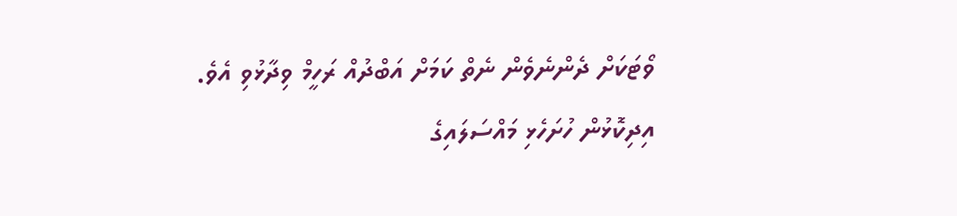ވޯޓަކަށް ދެންނެވެން ނެތް ކަމަށް އަބްދުއް ރަހީމް ވިދާޅުވި އެވެ.
އިދިކޮޅުން ހުށަހެޅި މައްސަލައިގެ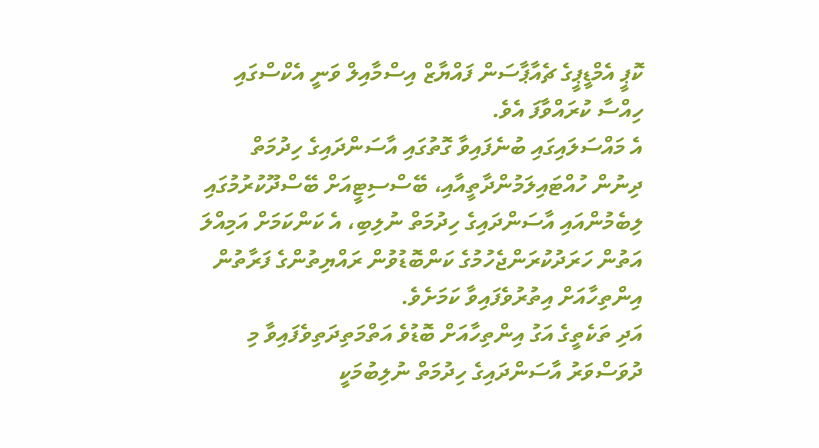ކޮޕީ އެމްޑީޕީގެ ޗެއާޕާސަން ފައްޔާޒް އިސްމާއިލް ވަނީ އެކްސްގައި ހިއްސާ ކުރައްވާފަ އެވެ.
އެ މައްސަލައިގައި ބުނެފައިވާ ގޮތުގައި އާސަންދައިގެ ހިދުމަތް ދިނުން ހުއްޓައިލަމުންދާތީއާއި، ބޭސްސިޓީއަށް ބޭސްދޫކުރުމުގައި ލިބެމުންއައި އާސަންދައިގެ ހިދުމަތް ނުލިބި، އެ ކަންކަމަށް އަމިއްލަ އަތުން ހަރަދުކުރަންޖެހުމުގެ ކަންބޮޑުވުން ރައްޔިތުންގެ ފަރާތުން އިންތިހާއަށް އިތުރުވެފައިވާ ކަމަށެވެ.
އަދި ތަކެތީގެ އަގު އިންތިހާއަށް ބޮޑުވެ އަތްމަތިދަތިވެފައިވާ މި ދުވަސްވަރު އާސަންދައިގެ ހިދުމަތް ނުލިބުމަކީ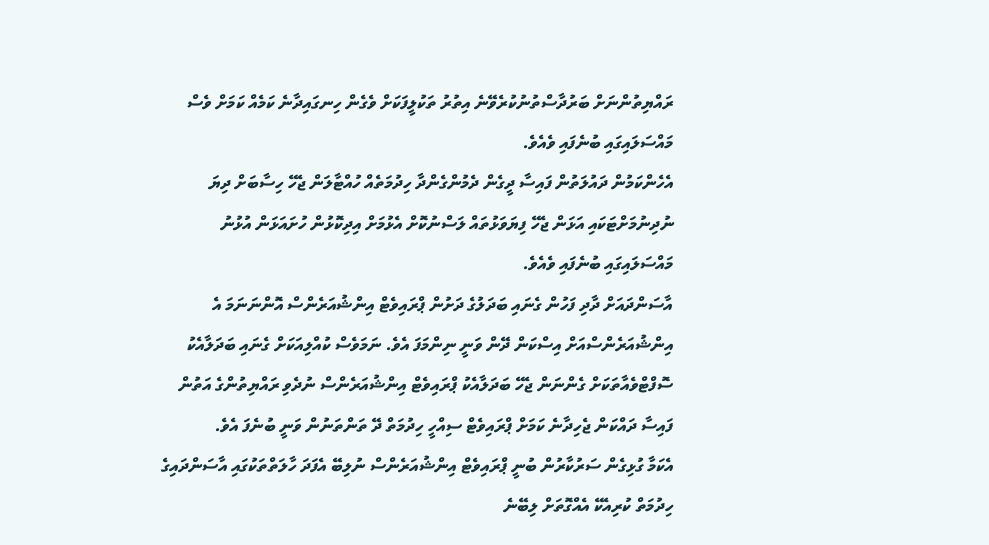ރައްޔިތުންނަށް ބަރުދާސްތުނުކުރެވޭނެ އިތުރު ތަކުލީފަކަށް ވެގެން ހިނގައިދާނެ ކަމެއް ކަމަށް ވެސް މައްސަލައިގައި ބުނެފައި ވެއެވެ.
އެހެންކަމުން ދައުލަތުން ފައިސާ ދީގެން ދެމުންގެންދާ ހިދުމަތެއް ހުއްޓާލަން ޖެހޭ ހިސާބަށް ދިޔަ ނުދިނުމަށްޓަކައި އަޅަން ޖެހޭ ފިޔަވަޅުތައް ލަސްނުކޮށް އެޅުމަށް އިދިކޮޅުން ހުށައަޅަން އުޅުނު މައްސަލައިގައި ބުނެފައި ވެއެވެ.
އާސަންދައަށް ދާދި ފަހުން ގެނައި ބަދަލުގެ ދަށުން ޕްރައިވެޓް އިންޝުއަރެންސް އޮންނަނަމަ އެ އިންޝުއަރެންސްއަށް އިސްކަން ދޭން ވަނީ ނިންމަފަ އެވެ. ނަމަވެސް ކުއްލިއަކަށް ގެނައި ބަދަލާއެކު ސޮފްޓްވެއާތަކަށް ގެންނަން ޖެހޭ ބަދަލާއެކު ޕްރައިވެޓް އިންޝުއަރެންސް ނުދެވި ރައްޔިތުންގެ އަތުން ފައިސާ ދައްކަން ޖެހިދާނެ ކަމަށް ޕްރައިވެޓް ސިއްހީ ހިދުމަތް ދޭ ތަންތަނުން ވަނީ ބުނެފަ އެވެ.
އެކަމާ ގުޅިގެން ސަރުކާރުން ބުނީ ޕްރައިވެޓް އިންޝުއަރެންސް ނުލިބޭ އެފަދަ ހާލަތްތަކުގައި އާސަންދައިގެ ހިދުމަތް ކުރިއެކޭ އެއްގޮތަށް ލިބޭނެ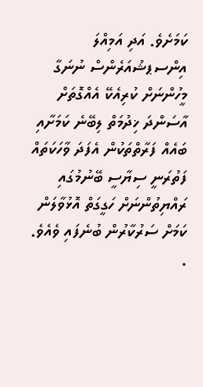ކަމަށެވެ. އަދި އަމިއްލަ އިންސޕޝުއަރެންސް ނުނަގާ މީހުންނަށް ކުރިއެކޭ އެއްގޮތަށް އާސަންދަ ޚިދުމަތް ލިބޭނެ ކަމަށާއި ބައެއް ފަރާތްތަކުން އެފަދަ ވާހަކަތައް ފަތުރަނީ ސިޔާސީ ބޭނުމުގައި ރައްޔިތުންނަށް ހަގީގަތް އޮޅުވާލަން ކަމަށް ސަރުކާރުން ބުނެފައި ވެއެވެ. .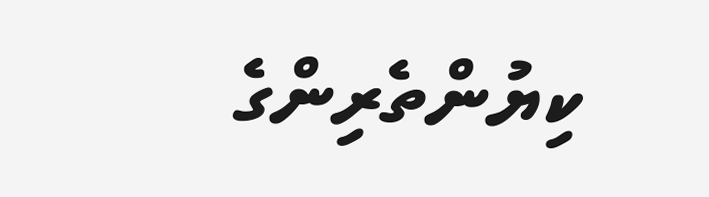ކިޔުންތެރިންގެ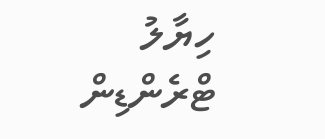ހިޔާލު
ޓްރެންޑިން